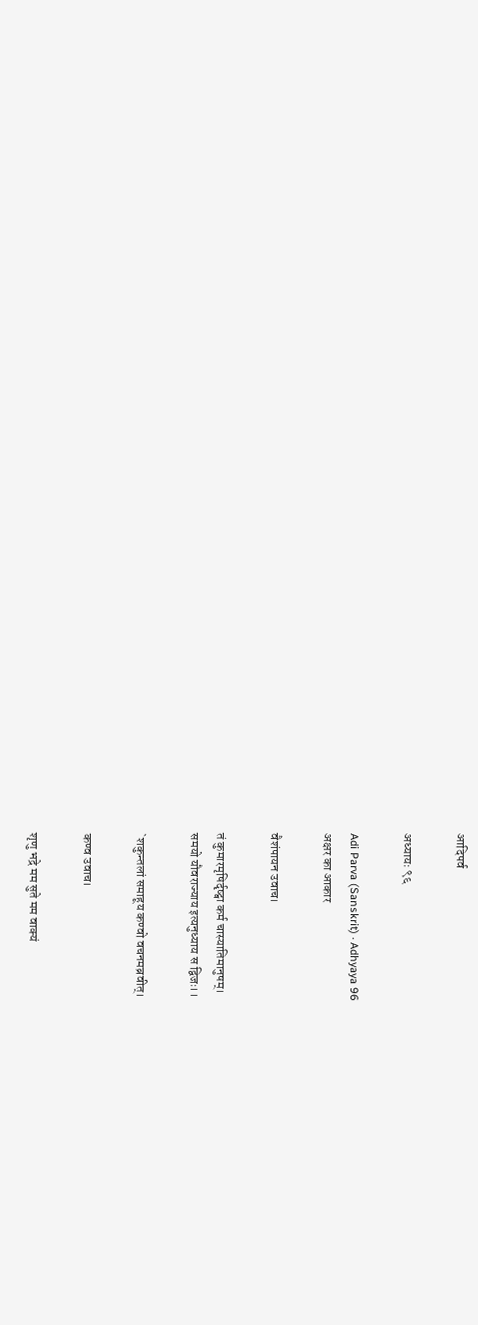आदिपर्व

अध्यायः ९६

Adi Parva (Sanskrit) · Adhyaya 96
अक्षर का आकार

वैशंपायन उवाच।

तं कुमारमृषिर्दृष्ट्वा कर्म चास्यातिमानुषम्।
समयो यौवराज्याय इत्यनुध्याय स द्विजः।।

`शकुन्तलां समाहूय कण्वो वचनमब्रवीत्।

कण्व उवाच।

शृणु भद्रे मम सुते मम वाक्यं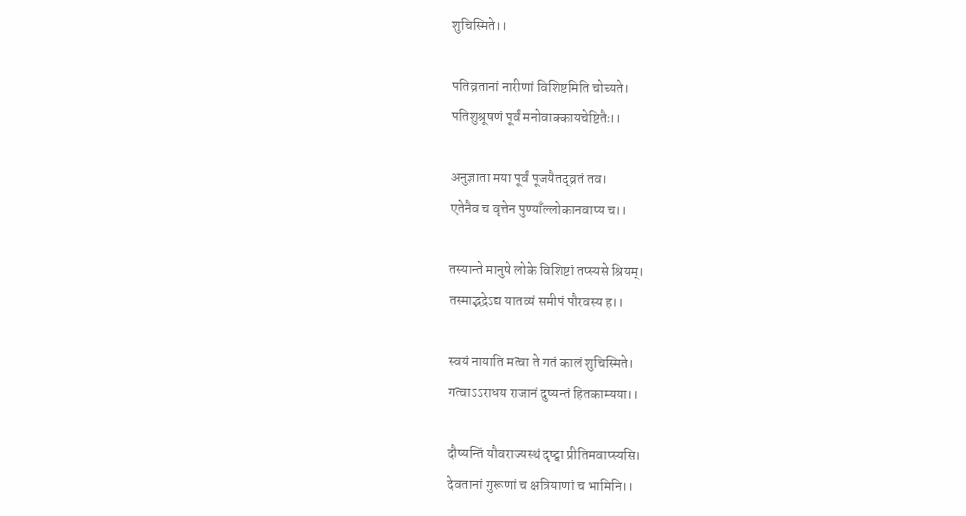शुचिस्मिते।।

पतिव्रतानां नारीणां विशिष्टमिति चोच्यते।
पतिशुश्रूषणं पूर्वं मनोवाक्कायचेष्टितैः।।

अनुज्ञाता मया पूर्वं पूजयैतद्व्रतं तव।
एतेनैव च वृत्तेन पुण्याँल्लोकानवाप्य च।।

तस्यान्ते मानुषे लोके विशिष्टां तप्स्यसे श्रियम्।
तस्माद्भद्रेऽद्य यातव्यं समीपं पौरवस्य ह।।

स्वयं नायाति मत्वा ते गतं कालं शुचिस्मिते।
गत्वाऽऽराधय राजानं दुष्यन्तं हितकाम्यया।।

दौष्यन्तिं यौवराज्यस्थं दृष्ट्वा प्रीतिमवाप्स्यसि।
देवतानां गुरूणां च क्षत्रियाणां च भामिनि।।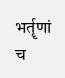भर्तॄणां च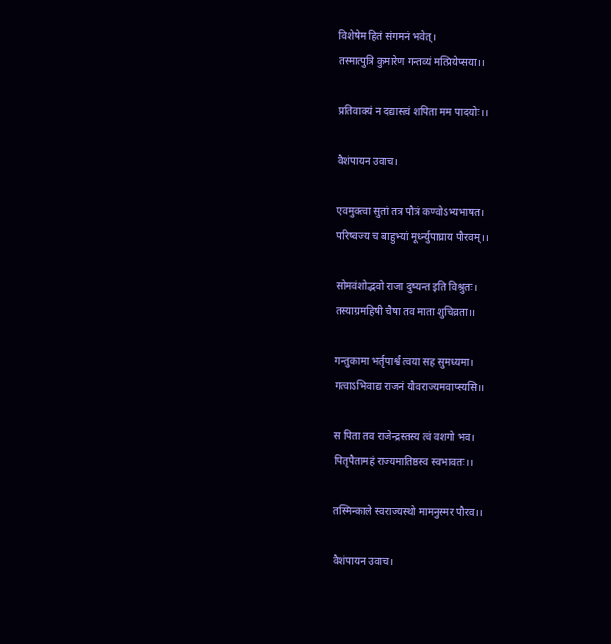विशेषेम हितं संगमनं भवेत्।
तस्मात्पुत्रि कुमारेण गन्तव्यं मत्प्रियेप्सया।।

प्रतिवाक्यं न दद्यास्त्वं शपिता मम पादयोः।।

वैशंपायन उवाच।

एवमुक्त्वा सुतां तत्र पौत्रं कण्वोऽभ्यभाषत।
परिष्वज्य च बाहुभ्यां मूर्ध्न्युपाघ्राय पौरवम्।।

सोमवंशोद्भवो राजा दुष्यन्त इति विश्रुतः।
तस्याग्रमहिषी चैषा तव माता शुचिव्रता।।

गन्तुकामा भर्तृपार्श्वं त्वया सह सुमध्यमा।
गत्वाऽभिवाद्य राजनं यौवराज्यमवाप्स्यसि।।

स पिता तव राजेन्द्रस्तस्य त्वं वशगो भव।
पितृपैतामहं राज्यमातिष्ठस्व स्वभावतः।।

तस्मिन्काले स्वराज्यस्थो मामनुस्मर पौरव।।

वैशंपायन उवाच।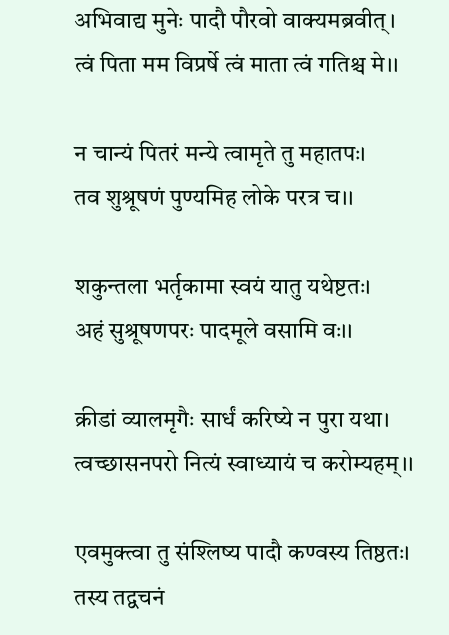अभिवाद्य मुनेः पादौ पौरवो वाक्यमब्रवीत्।
त्वं पिता मम विप्रर्षे त्वं माता त्वं गतिश्च मे।।

न चान्यं पितरं मन्ये त्वामृते तु महातपः।
तव शुश्रूषणं पुण्यमिह लोके परत्र च।।

शकुन्तला भर्तृकामा स्वयं यातु यथेष्टतः।
अहं सुश्रूषणपरः पादमूले वसामि वः।।

क्रीडां व्यालमृगैः सार्धं करिष्ये न पुरा यथा।
त्वच्छासनपरो नित्यं स्वाध्यायं च करोम्यहम्।।

एवमुक्त्वा तु संश्लिष्य पादौ कण्वस्य तिष्ठतः।
तस्य तद्वचनं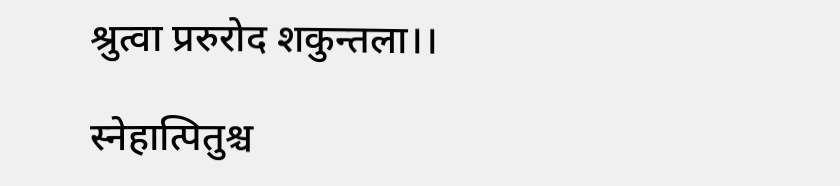श्रुत्वा प्ररुरोद शकुन्तला।।

स्नेहात्पितुश्च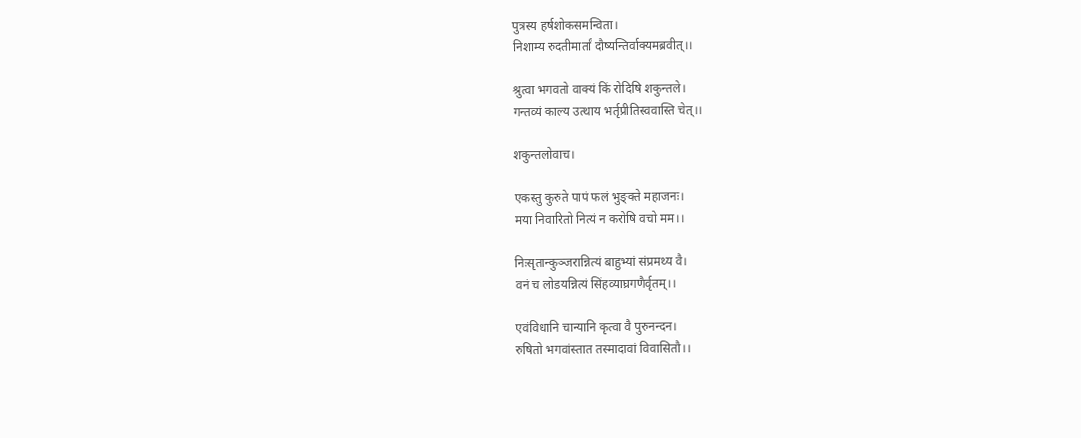पुत्रस्य हर्षशोकसमन्विता।
निशाम्य रुदतीमार्तां दौष्यन्तिर्वाक्यमब्रवीत्।।

श्रुत्वा भगवतो वाक्यं किं रोदिषि शकुन्तले।
गन्तव्यं काल्य उत्थाय भर्तृप्रीतिस्ववास्ति चेत्।।

शकुन्तलोवाच।

एकस्तु कुरुते पापं फलं भुङ्क्ते महाजनः।
मया निवारितो नित्यं न करोषि वचो मम।।

निःसृतान्कुञ्जरान्नित्यं बाहुभ्यां संप्रमथ्य वै।
वनं च लोडयन्नित्यं सिंहव्याघ्रगणैर्वृतम्।।

एवंविधानि चान्यानि कृत्वा वै पुरुनन्दन।
रुषितो भगवांस्तात तस्मादावां विवासितौ।।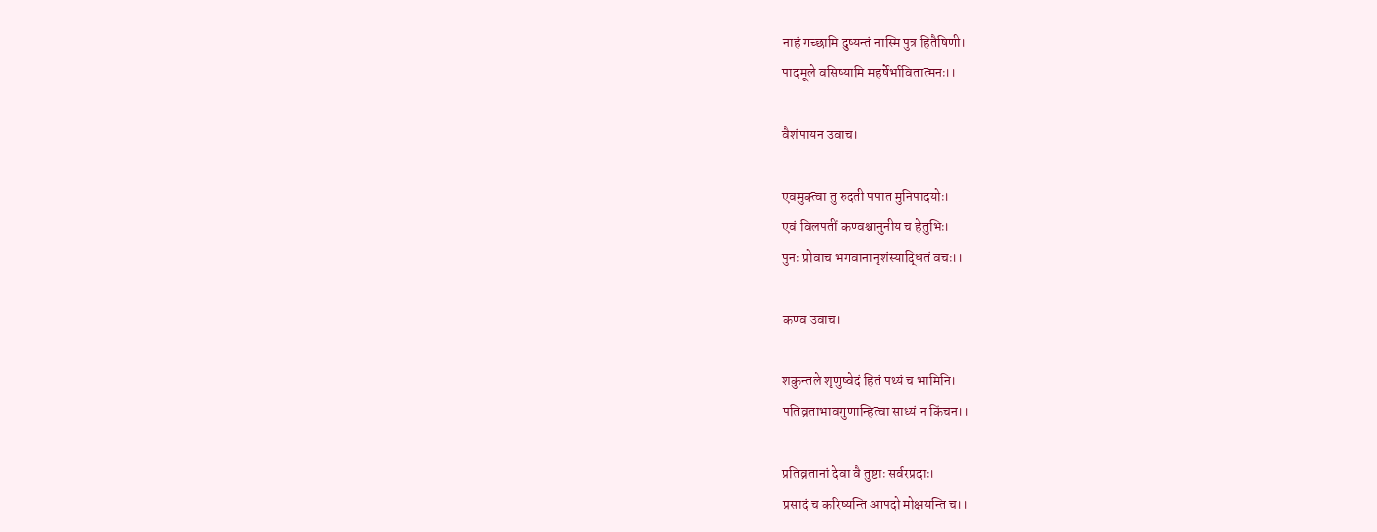नाहं गच्छामि दुष्यन्तं नास्मि पुत्र हितैषिणी।
पादमूले वसिष्यामि महर्षेर्भावितात्मनः।।

वैशंपायन उवाच।

एवमुक्त्वा तु रुदती पपात मुनिपादयोः।
एवं विलपतीं कण्वश्चानुनीय च हेतुभिः।
पुनः प्रोवाच भगवानानृशंस्याद्धितं वचः।।

कण्व उवाच।

शकुन्तले शृणुष्वेदं हितं पथ्यं च भामिनि।
पतिव्रताभावगुणान्हित्वा साध्यं न किंचन।।

प्रतिव्रतानां देवा वै तुष्टाः सर्वरप्रदाः।
प्रसादं च करिष्यन्ति आपदो मोक्षयन्ति च।।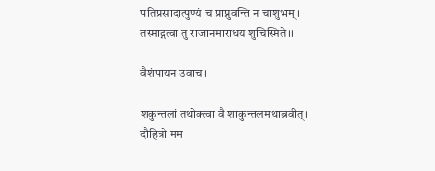पतिप्रसादात्पुण्यं च प्राप्नुवन्ति न चाशुभम्।
तस्माद्गत्वा तु राजानमाराधय शुचिस्मिते।।

वैशंपायन उवाच।

शकुन्तलां तथोक्त्वा वै शाकुन्तलमथाब्रवीत्।
दौहित्रो मम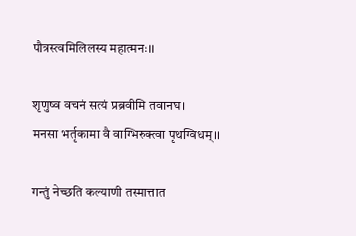पौत्रस्त्वमिलिलस्य महात्मनः।।

शृणुष्व वचनं सत्यं प्रब्रवीमि तवानघ।
मनसा भर्तृकामा वै वाग्भिरुक्त्वा पृथग्विधम्।।

गन्तुं नेच्छति कल्याणी तस्मात्तात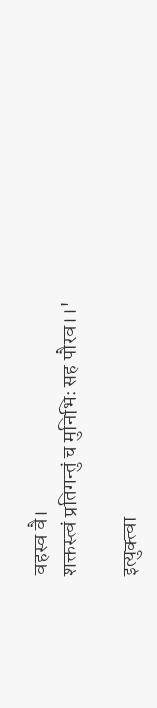वहस्व वै।
शक्तस्त्वं प्रतिगन्तुं च मुनिभिः सह पौरव।।'

इत्युक्त्वा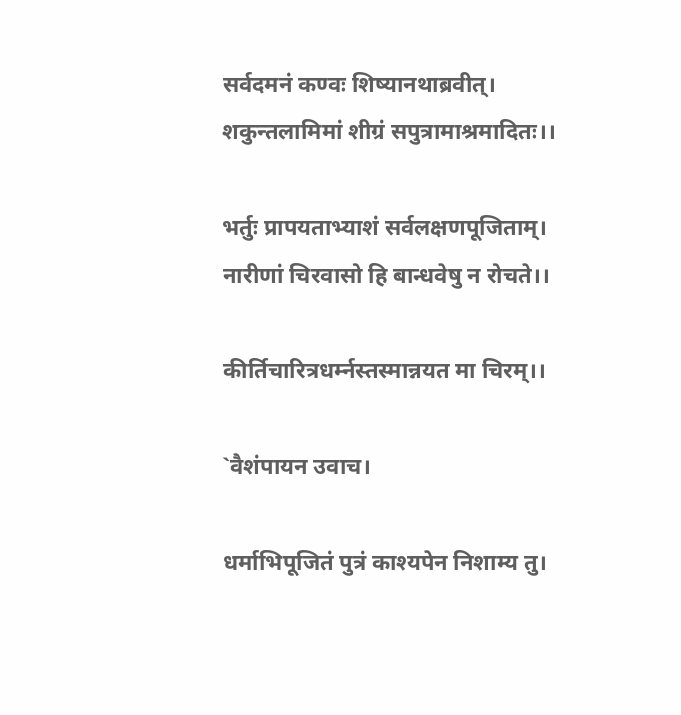सर्वदमनं कण्वः शिष्यानथाब्रवीत्।
शकुन्तलामिमां शीग्रं सपुत्रामाश्रमादितः।।

भर्तुः प्रापयताभ्याशं सर्वलक्षणपूजिताम्।
नारीणां चिरवासो हि बान्धवेषु न रोचते।।

कीर्तिचारित्रधर्म्नस्तस्मान्नयत मा चिरम्।।

`वैशंपायन उवाच।

धर्माभिपूजितं पुत्रं काश्यपेन निशाम्य तु।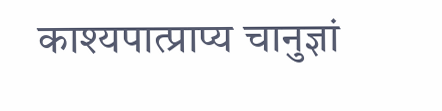काश्यपात्प्राप्य चानुज्ञां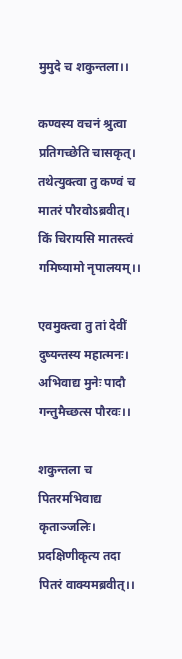मुमुदे च शकुन्तला।।

कण्वस्य वचनं श्रुत्वा प्रतिगच्छेति चासकृत्।
तथेत्युक्त्वा तु कण्वं च मातरं पौरवोऽब्रवीत्।
किं चिरायसि मातस्त्वं गमिष्यामो नृपालयम्।।

एवमुक्त्वा तु तां देवीं दुष्यन्तस्य महात्मनः।
अभिवाद्य मुनेः पादौ गन्तुमैच्छत्स पौरवः।।

शकुन्तला च पितरमभिवाद्य कृताञ्जलिः।
प्रदक्षिणीकृत्य तदा पितरं वाक्यमब्रवीत्।।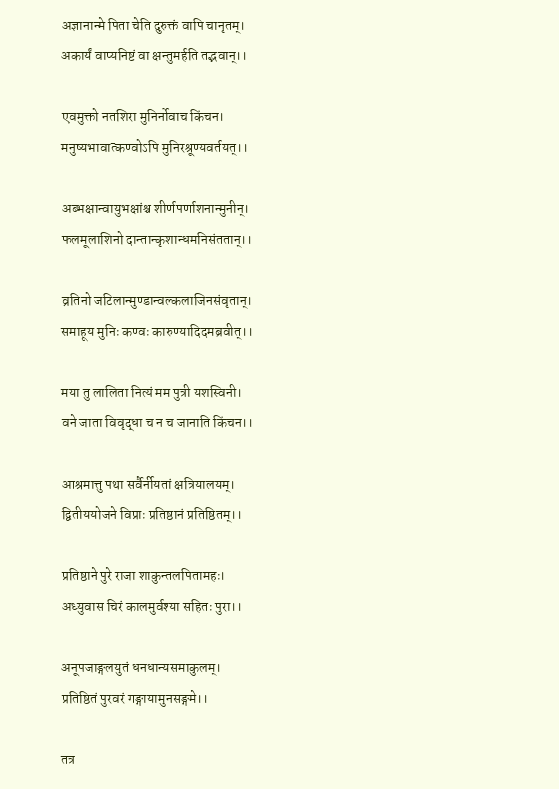अज्ञानान्मे पिता चेति दुरुक्तं वापि चानृतम्।
अकार्यं वाप्यनिष्टं वा क्षन्तुमर्हति तद्भवान्।।

एवमुक्तो नतशिरा मुनिर्नोवाच किंचन।
मनुष्यभावात्कण्वोऽपि मुनिरश्रूण्यवर्तयत्।।

अब्भक्षान्वायुभक्षांश्च शीर्णपर्णाशनान्मुनीन्।
फलमूलाशिनो दान्तान्कृशान्धमनिसंततान्।।

व्रतिनो जटिलान्मुण्डान्वल्कलाजिनसंवृतान्।
समाहूय मुनिः कण्वः कारुण्यादिदमब्रवीत्।।

मया तु लालिता नित्यं मम पुत्री यशस्विनी।
वने जाता विवृद्धा च न च जानाति किंचन।।

आश्रमात्तु पथा सर्वैर्नीयतां क्षत्रियालयम्।
द्वितीययोजने विप्राः प्रतिष्ठानं प्रतिष्ठितम्।।

प्रतिष्ठाने पुरे राजा शाकुन्तलपितामहः।
अध्युवास चिरं कालमुर्वश्या सहितः पुरा।।

अनूपजाङ्गलयुतं धनधान्यसमाकुलम्।
प्रतिष्ठितं पुरवरं गङ्गायामुनसङ्गमे।।

तत्र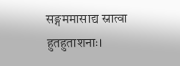सङ्गममासाद्य स्नात्वा हुतहुताशनाः।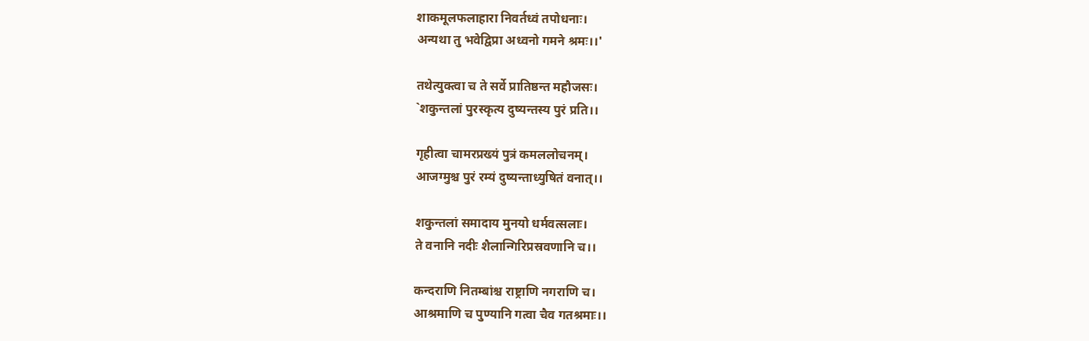शाकमूलफलाहारा निवर्तध्वं तपोधनाः।
अन्यथा तु भवेद्विप्रा अध्वनो गमने श्रमः।।'

तथेत्युक्त्वा च ते सर्वे प्रातिष्ठन्त महौजसः।
`शकुन्तलां पुरस्कृत्य दुष्यन्तस्य पुरं प्रति।।

गृहीत्वा चामरप्रख्यं पुत्रं कमललोचनम्।
आजग्मुश्च पुरं रम्यं दुष्यन्ताध्युषितं वनात्।।

शकुन्तलां समादाय मुनयो धर्मवत्सलाः।
ते वनानि नदीः शैलान्गिरिप्रस्रवणानि च।।

कन्दराणि नितम्बांश्च राष्ट्राणि नगराणि च।
आश्रमाणि च पुण्यानि गत्वा चैव गतश्रमाः।।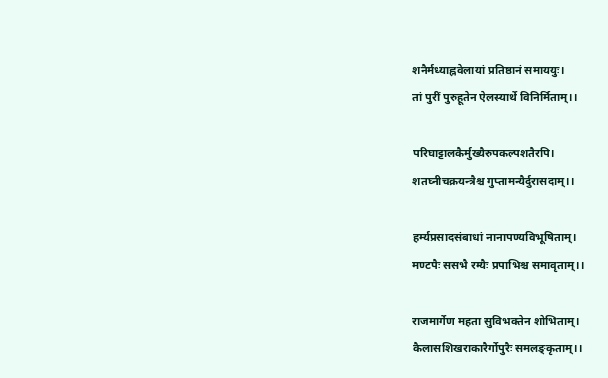शनैर्मध्याह्नवेलायां प्रतिष्ठानं समाययुः।
तां पुरीं पुरुहूतेन ऐलस्यार्थे विनिर्मिताम्।।

परिघाट्टालकैर्मुख्यैरुपकल्पशतैरपि।
शतघ्नीचक्रयन्त्रैश्च गुप्तामन्यैर्दुरासदाम्।।

हर्म्यप्रसादसंबाधां नानापण्यविभूषिताम्।
मण्टपैः ससभै रम्यैः प्रपाभिश्च समावृताम्।।

राजमार्गेण महता सुविभक्तेन शोभिताम्।
कैलासशिखराकारैर्गोपुरैः समलङ्कृताम्।।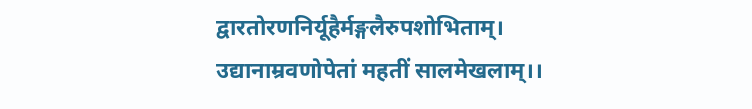द्वारतोरणनिर्यूहैर्मङ्गलैरुपशोभिताम्।
उद्यानाम्रवणोपेतां महतीं सालमेखलाम्।।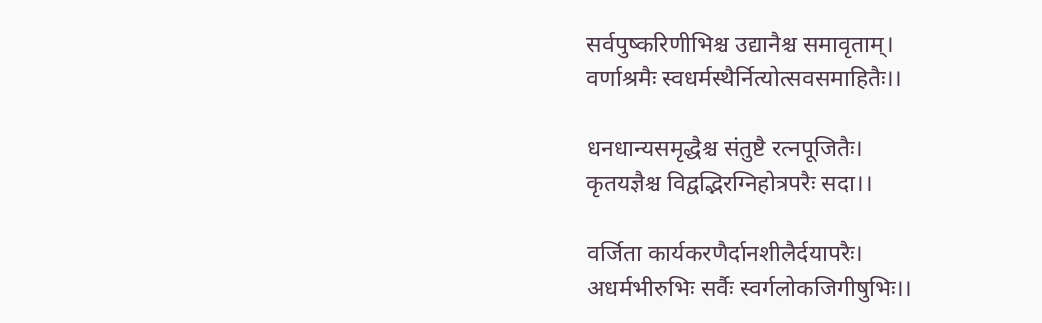सर्वपुष्करिणीभिश्च उद्यानैश्च समावृताम्।
वर्णाश्रमैः स्वधर्मस्थैर्नित्योत्सवसमाहितैः।।

धनधान्यसमृद्धैश्च संतुष्टै रत्नपूजितैः।
कृतयज्ञैश्च विद्वद्भिरग्निहोत्रपरैः सदा।।

वर्जिता कार्यकरणैर्दानशीलैर्दयापरैः।
अधर्मभीरुभिः सर्वैः स्वर्गलोकजिगीषुभिः।।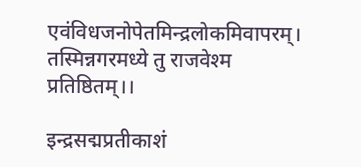एवंविधजनोपेतमिन्द्रलोकमिवापरम्।
तस्मिन्नगरमध्ये तु राजवेश्म प्रतिष्ठितम्।।

इन्द्रसद्मप्रतीकाशं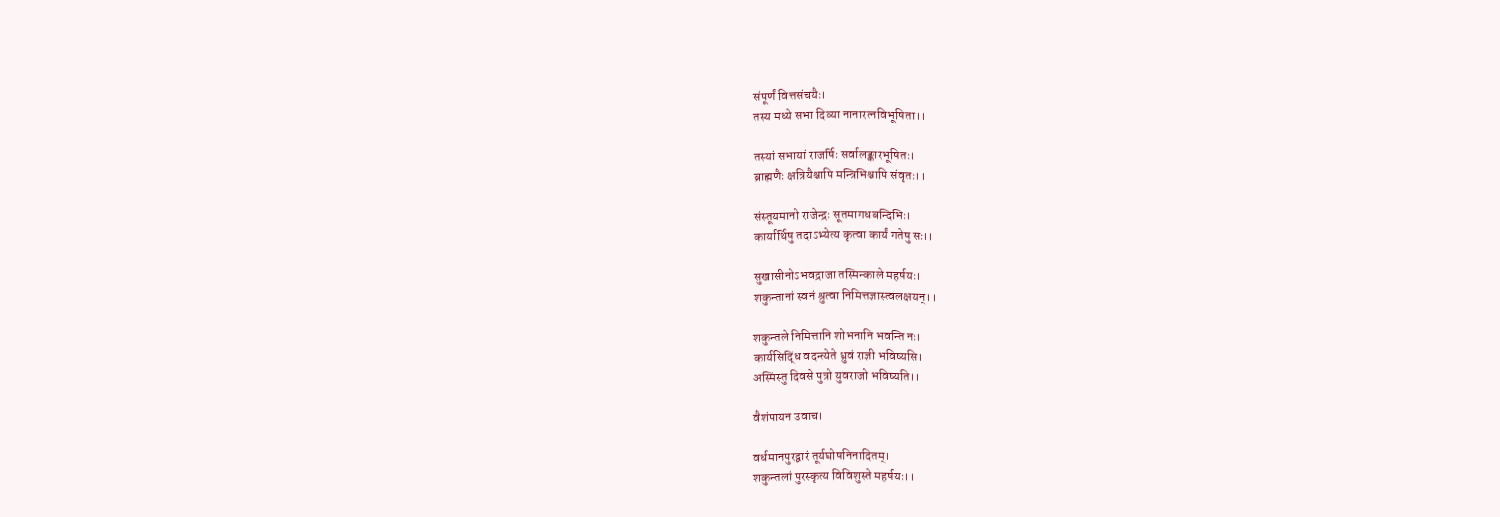संपूर्णं वित्तसंचयैः।
तस्य मध्ये सभा दिव्या नानारत्नविभूषिता।।

तस्यां सभायां राजर्षिः सर्वालङ्कारभूषितः।
ब्राह्मणैः क्षत्रियैश्चापि मन्त्रिभिश्चापि संवृतः।।

संस्तूयमानो राजेन्द्रः सूतमागधबन्दिभिः।
कार्यार्थिषु तदाऽभ्येत्य कृत्वा कार्यं गतेषु सः।।

सुखासीनोऽभवद्राजा तस्मिन्काले महर्षयः।
शकुन्तानां स्वनं श्रुत्वा निमित्तज्ञास्त्वलक्षयन्।।

शकुन्तले निमित्तानि शोभनानि भवन्ति नः।
कार्यसिद्धिं वदन्त्येते ध्रुवं राज्ञी भविष्यसि।
अस्मिंस्तु दिवसे पुत्रो युवराजो भविष्यति।।

वैशंपायन उवाच।

वर्धमानपुरद्वारं तूर्यघोषनिनादितम्।
शकुन्तलां पुरस्कृत्य विविशुस्ते महर्षयः।।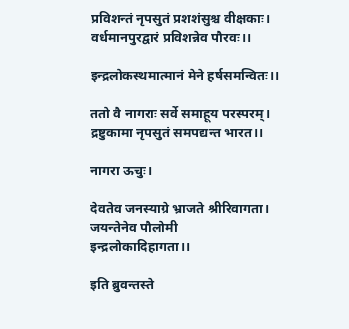प्रविशन्तं नृपसुतं प्रशशंसुश्च वीक्षकाः।
वर्धमानपुरद्वारं प्रविशन्नेव पौरवः।।

इन्द्रलोकस्थमात्मानं मेने हर्षसमन्वितः।।

ततो वै नागराः सर्वे समाहूय परस्परम्।
द्रष्टुकामा नृपसुतं समपद्यन्त भारत।।

नागरा ऊचुः।

देवतेव जनस्याग्रे भ्राजते श्रीरिवागता।
जयन्तेनेव पौलोमी इन्द्रलोकादिहागता।।

इति ब्रुवन्तस्ते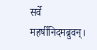सर्वे महर्षीनिदमब्रुवन्।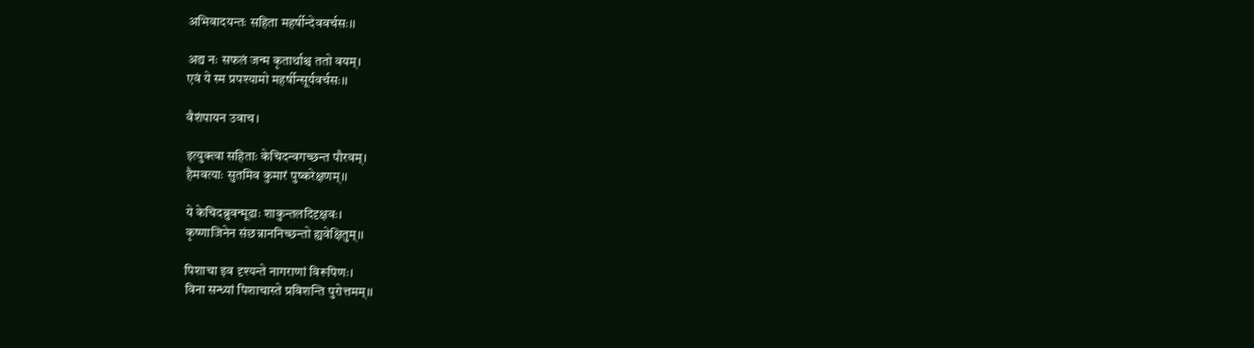अभिवादयन्तः सहिता महर्षीन्देववर्चसः।।

अद्य नः सफलं जन्म कृतार्थाश्च ततो वयम्।
एवं ये स्म प्रपश्यामो महर्षीन्सूर्यवर्चसः।।

वैशंपायन उवाच।

इत्युक्त्वा सहिताः केचिदन्वगच्छन्त पौरवम्।
हैमवत्याः सुतमिव कुमारं पुष्करेक्षणम्।।

ये केचिदब्रुवन्मूढाः शाकुन्तलदिदृक्षवः।
कृष्णाजिनेन संछन्नाननिच्छन्तो ह्यवेक्षितुम्।।

पिशाचा इव दृश्यन्ते नागराणां विरूपिणः।
विना सन्ध्यां पिशाचास्ते प्रविशन्ति पुरोत्तमम्।।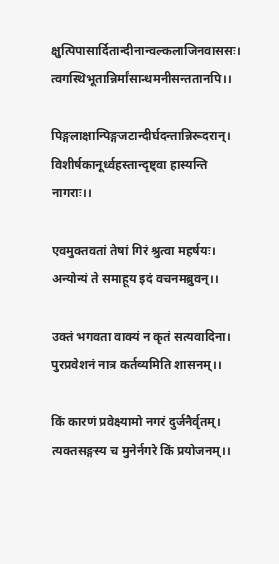क्षुत्पिपासार्दितान्दीनान्वल्कलाजिनवाससः।
त्वगस्थिभूतान्निर्मांसान्धमनीसन्ततानपि।।

पिङ्गलाक्षान्पिङ्गजटान्दीर्घदन्तान्निरूदरान्।
विशीर्षकानूर्ध्वहस्तान्दृष्ट्वा हास्यन्ति नागराः।।

एवमुक्तवतां तेषां गिरं श्रुत्वा महर्षयः।
अन्योन्यं ते समाहूय इदं वचनमब्रुवन्।।

उक्तं भगवता वाक्यं न कृतं सत्यवादिना।
पुरप्रवेशनं नात्र कर्तव्यमिति शासनम्।।

किं कारणं प्रवेक्ष्यामो नगरं दुर्जनैर्वृतम्।
त्यक्तसङ्गस्य च मुनेर्नगरे किं प्रयोजनम्।।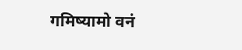गमिष्यामो वनं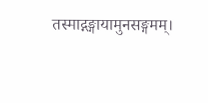तस्माद्गङ्गायामुनसङ्गमम्।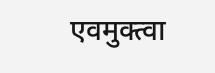एवमुक्त्वा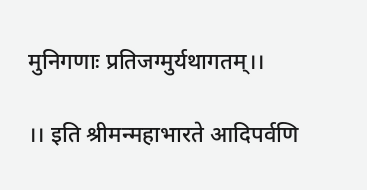मुनिगणाः प्रतिजग्मुर्यथागतम्।।

।। इति श्रीमन्महाभारते आदिपर्वणि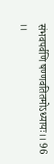संभवपर्वणि षण्णवतितमोऽध्यायः।। 96 ।।